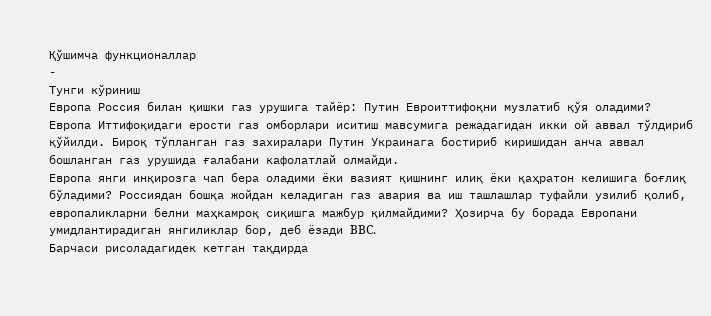Қўшимча функционаллар
-
Тунги кўриниш
Европа Россия билан қишки газ урушига тайёр: Путин Евроиттифоқни музлатиб қўя оладими?
Европа Иттифоқидаги ерости газ омборлари иситиш мавсумига режадагидан икки ой аввал тўлдириб қўйилди. Бироқ тўпланган газ захиралари Путин Украинага бостириб киришидан анча аввал бошланган газ урушида ғалабани кафолатлай олмайди.
Европа янги инқирозга чап бера оладими ёки вазият қишнинг илиқ ёки қаҳратон келишига боғлиқ бўладими? Россиядан бошқа жойдан келадиган газ авария ва иш ташлашлар туфайли узилиб қолиб, европаликларни белни маҳкамроқ сиқишга мажбур қилмайдими? Ҳозирча бу борада Европани умидлантирадиган янгиликлар бор, деб ёзади BBC.
Барчаси рисоладагидек кетган тақдирда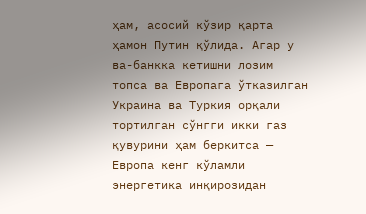ҳам, асосий кўзир қарта ҳамон Путин қўлида. Агар у ва-банкка кетишни лозим топса ва Европага ўтказилган Украина ва Туркия орқали тортилган сўнгги икки газ қувурини ҳам беркитса — Европа кенг кўламли энергетика инқирозидан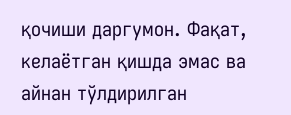қочиши даргумон. Фақат, келаётган қишда эмас ва айнан тўлдирилган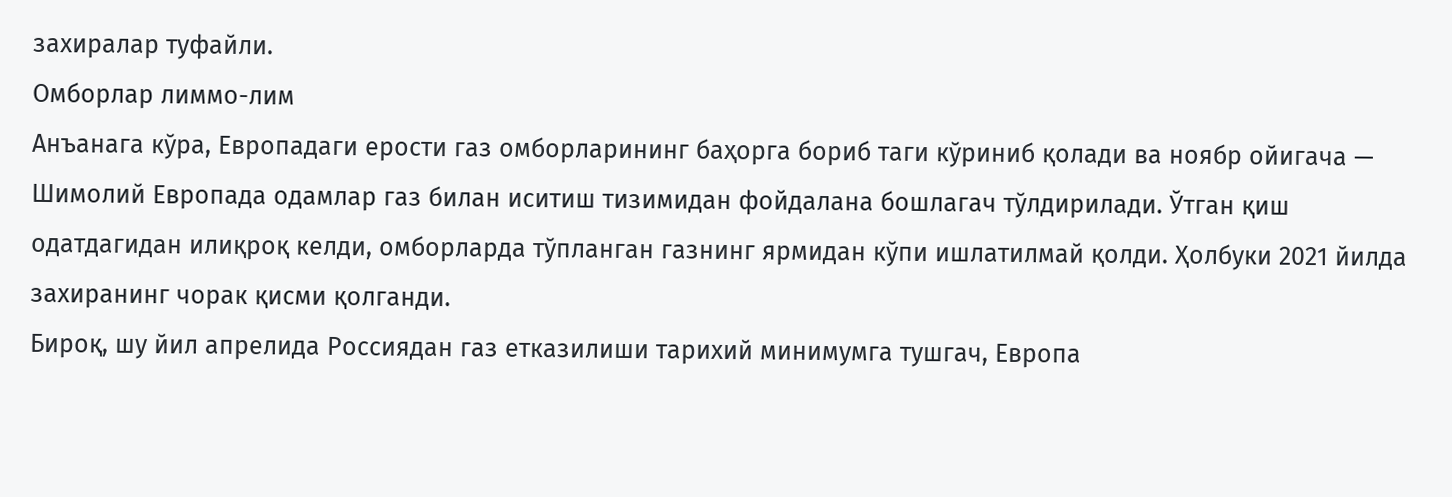захиралар туфайли.
Омборлар лиммо-лим
Анъанага кўра, Европадаги ерости газ омборларининг баҳорга бориб таги кўриниб қолади ва ноябр ойигача — Шимолий Европада одамлар газ билан иситиш тизимидан фойдалана бошлагач тўлдирилади. Ўтган қиш одатдагидан илиқроқ келди, омборларда тўпланган газнинг ярмидан кўпи ишлатилмай қолди. Ҳолбуки 2021 йилда захиранинг чорак қисми қолганди.
Бироқ, шу йил апрелида Россиядан газ етказилиши тарихий минимумга тушгач, Европа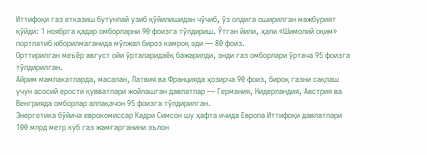Иттифоқи газ етказиш бутунлай узиб қўйилишидан чўчиб, ўз олдига оширилган мажбурият қўйди: 1 ноябрга қадар омборларни 90 фоизга тўлдириш. Ўтган йили, ҳали «Шимолий оқим» портлатиб юборилмаганида мўлжал бироз камроқ эди — 80 фоиз.
Орттирилган меъёр август ойи ўрталаридаёқ бажарилди, энди газ омборлари ўртача 95 фоизга тўлдирилган.
Айрим мамлакатларда, масалан, Латвия ва Францияда ҳозирча 90 фоиз, бироқ газни сақлаш учун асосий ерости қувватлари жойлашган давлатлар — Германия, Нидерландия, Австрия ва Венгрияда омборлар аллақачон 95 фоизга тўлдирилган.
Энергетика бўйича еврокомиссар Кадри Симсон шу ҳафта ичида Европа Иттифоқи давлатлари 100 млрд метр куб газ жамғарганини эълон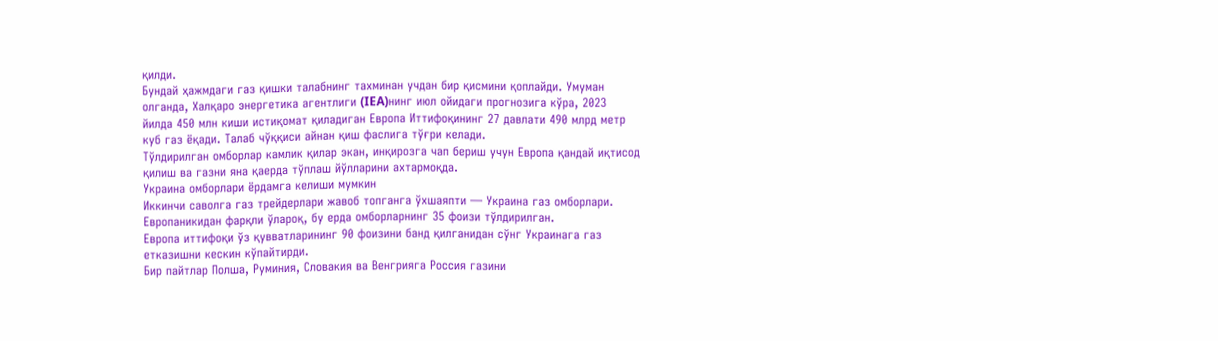қилди.
Бундай ҳажмдаги газ қишки талабнинг тахминан учдан бир қисмини қоплайди. Умуман олганда, Халқаро энергетика агентлиги (IEA)нинг июл ойидаги прогнозига кўра, 2023 йилда 450 млн киши истиқомат қиладиган Европа Иттифоқининг 27 давлати 490 млрд метр куб газ ёқади. Талаб чўққиси айнан қиш фаслига тўғри келади.
Тўлдирилган омборлар камлик қилар экан, инқирозга чап бериш учун Европа қандай иқтисод қилиш ва газни яна қаерда тўплаш йўлларини ахтармоқда.
Украина омборлари ёрдамга келиши мумкин
Иккинчи саволга газ трейдерлари жавоб топганга ўхшаяпти — Украина газ омборлари. Европаникидан фарқли ўлароқ, бу ерда омборларнинг 35 фоизи тўлдирилган.
Европа иттифоқи ўз қувватларининг 90 фоизини банд қилганидан сўнг Украинага газ етказишни кескин кўпайтирди.
Бир пайтлар Полша, Руминия, Словакия ва Венгрияга Россия газини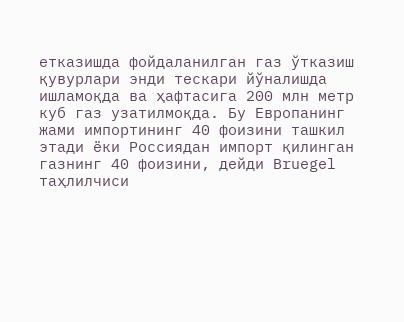етказишда фойдаланилган газ ўтказиш қувурлари энди тескари йўналишда ишламоқда ва ҳафтасига 200 млн метр куб газ узатилмоқда. Бу Европанинг жами импортининг 40 фоизини ташкил этади ёки Россиядан импорт қилинган газнинг 40 фоизини, дейди Bruegel таҳлилчиси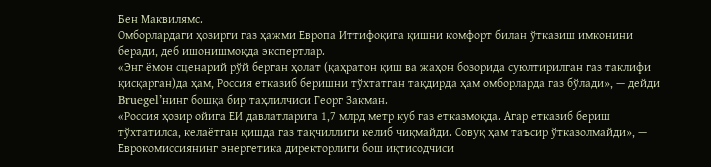Бен Маквилямс.
Омборлардаги ҳозирги газ ҳажми Европа Иттифоқига қишни комфорт билан ўтказиш имконини беради, деб ишонишмоқда экспертлар.
«Энг ёмон сценарий рўй берган ҳолат (қаҳратон қиш ва жаҳон бозорида суюлтирилган газ таклифи қисқарган)да ҳам, Россия етказиб беришни тўхтатган тақдирда ҳам омборларда газ бўлади», — дейди Bruegel’нинг бошқа бир таҳлилчиси Георг Закман.
«Россия ҳозир ойига ЕИ давлатларига 1,7 млрд метр куб газ етказмоқда. Агар етказиб бериш тўхтатилса, келаётган қишда газ тақчиллиги келиб чиқмайди. Совуқ ҳам таъсир ўтказолмайди», — Еврокомиссиянинг энергетика директорлиги бош иқтисодчиси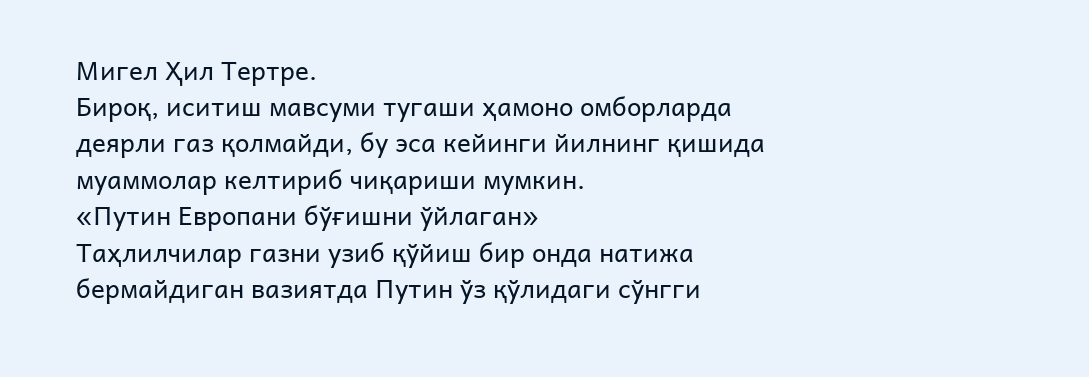Мигел Ҳил Тертре.
Бироқ, иситиш мавсуми тугаши ҳамоно омборларда деярли газ қолмайди, бу эса кейинги йилнинг қишида муаммолар келтириб чиқариши мумкин.
«Путин Европани бўғишни ўйлаган»
Таҳлилчилар газни узиб қўйиш бир онда натижа бермайдиган вазиятда Путин ўз қўлидаги сўнгги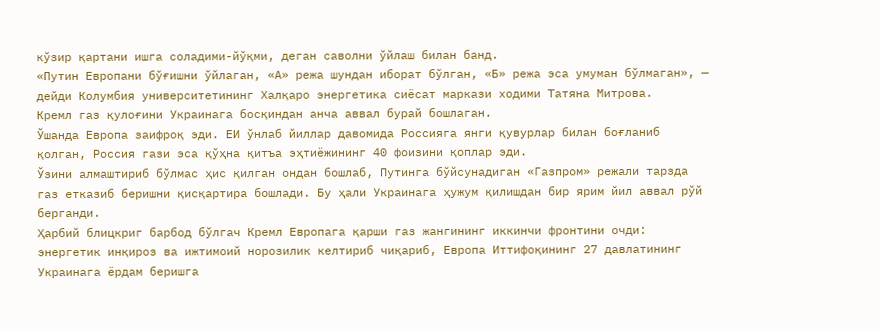кўзир қартани ишга соладими-йўқми, деган саволни ўйлаш билан банд.
«Путин Европани бўғишни ўйлаган, «А» режа шундан иборат бўлган, «Б» режа эса умуман бўлмаган», — дейди Колумбия университетининг Халқаро энергетика сиёсат маркази ходими Татяна Митрова.
Кремл газ қулоғини Украинага босқиндан анча аввал бурай бошлаган.
Ўшанда Европа заифроқ эди. ЕИ ўнлаб йиллар давомида Россияга янги қувурлар билан боғланиб қолган, Россия гази эса қўҳна қитъа эҳтиёжининг 40 фоизини қоплар эди.
Ўзини алмаштириб бўлмас ҳис қилган ондан бошлаб, Путинга бўйсунадиган «Газпром» режали тарзда газ етказиб беришни қисқартира бошлади. Бу ҳали Украинага ҳужум қилишдан бир ярим йил аввал рўй берганди.
Ҳарбий блицкриг барбод бўлгач Кремл Европага қарши газ жангининг иккинчи фронтини очди: энергетик инқироз ва ижтимоий норозилик келтириб чиқариб, Европа Иттифоқининг 27 давлатининг Украинага ёрдам беришга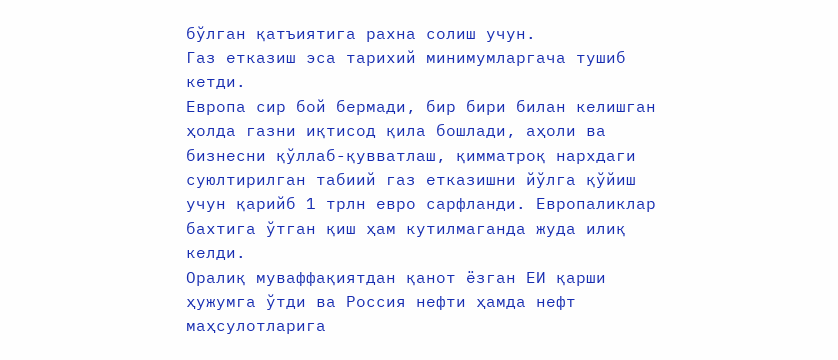бўлган қатъиятига рахна солиш учун.
Газ етказиш эса тарихий минимумларгача тушиб кетди.
Европа сир бой бермади, бир бири билан келишган ҳолда газни иқтисод қила бошлади, аҳоли ва бизнесни қўллаб-қувватлаш, қимматроқ нархдаги суюлтирилган табиий газ етказишни йўлга қўйиш учун қарийб 1 трлн евро сарфланди. Европаликлар бахтига ўтган қиш ҳам кутилмаганда жуда илиқ келди.
Оралиқ муваффақиятдан қанот ёзган ЕИ қарши ҳужумга ўтди ва Россия нефти ҳамда нефт маҳсулотларига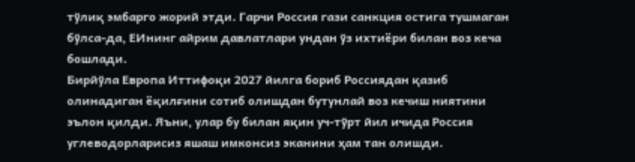тўлиқ эмбарго жорий этди. Гарчи Россия гази санкция остига тушмаган бўлса-да, ЕИнинг айрим давлатлари ундан ўз ихтиёри билан воз кеча бошлади.
Бирйўла Европа Иттифоқи 2027 йилга бориб Россиядан қазиб олинадиган ёқилғини сотиб олишдан бутунлай воз кечиш ниятини эълон қилди. Яъни, улар бу билан яқин уч-тўрт йил ичида Россия углеводорларисиз яшаш имконсиз эканини ҳам тан олишди.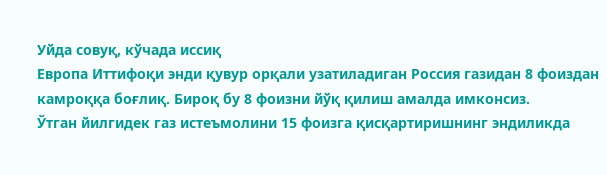Уйда совуқ, кўчада иссиқ
Европа Иттифоқи энди қувур орқали узатиладиган Россия газидан 8 фоиздан камроққа боғлиқ. Бироқ бу 8 фоизни йўқ қилиш амалда имконсиз.
Ўтган йилгидек газ истеъмолини 15 фоизга қисқартиришнинг эндиликда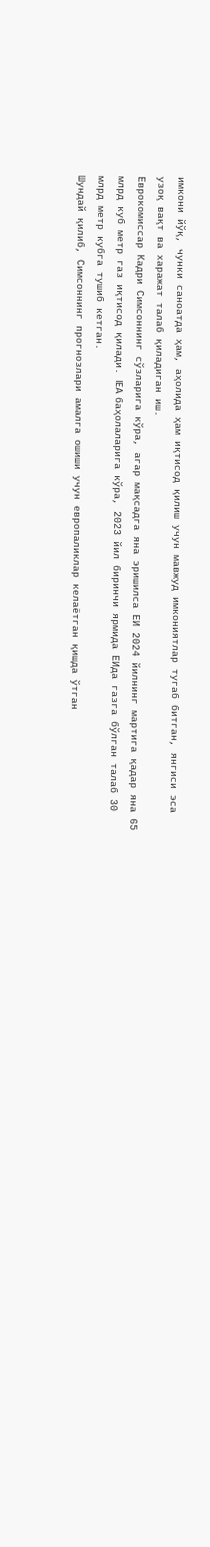имкони йўқ, чунки саноатда ҳам, аҳолида ҳам иқтисод қилиш учун мавжуд имкониятлар тугаб битган, янгиси эса узоқ вақт ва харажат талаб қиладиган иш.
Еврокомиссар Кадри Симсоннинг сўзларига кўра, агар мақсадга яна эришилса ЕИ 2024 йилнинг мартига қадар яна 65 млрд куб метр газ иқтисод қилади. IEA баҳолаларига кўра, 2023 йил биринчи ярмида ЕИда газга бўлган талаб 30 млрд метр кубга тушиб кетган.
Шундай қилиб, Симсоннинг прогнозлари амалга ошиши учун европаликлар келаётган қишда ўтган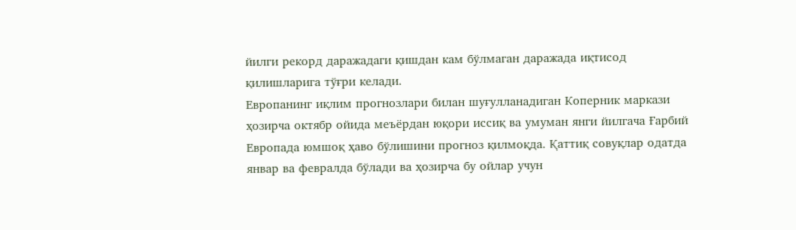йилги рекорд даражадаги қишдан кам бўлмаган даражада иқтисод қилишларига тўғри келади.
Европанинг иқлим прогнозлари билан шуғулланадиган Коперник маркази ҳозирча октябр ойида меъёрдан юқори иссиқ ва умуман янги йилгача Ғарбий Европада юмшоқ ҳаво бўлишини прогноз қилмоқда. Қаттиқ совуқлар одатда январ ва февралда бўлади ва ҳозирча бу ойлар учун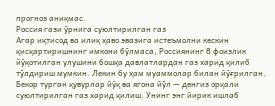прогноз аниқмас.
Россия гази ўрнига суюлтирилган газ
Агар иқтисод ва илиқ ҳаво эвазига истеъмолни кескин қисқартиришнинг имкони бўлмаса, Россиянинг 8 фоизлик йўқотилган улушини бошқа давлатлардан газ харид қилиб тўлдириш мумкин. Лекин бу ҳам муаммолар билан йўғрилган.
Бекор турган қувурлар йўқ ва ягона йўл — денгиз орқали суюлтирилган газ харид қилиш. Унинг энг йирик ишлаб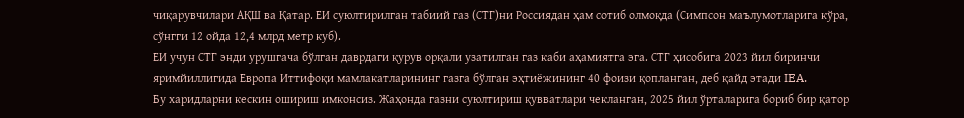чиқарувчилари АҚШ ва Қатар. ЕИ суюлтирилган табиий газ (СТГ)ни Россиядан ҳам сотиб олмоқда (Симпсон маълумотларига кўра, сўнгги 12 ойда 12,4 млрд метр куб).
ЕИ учун СТГ энди урушгача бўлган даврдаги қурув орқали узатилган газ каби аҳамиятга эга. СТГ ҳисобига 2023 йил биринчи яримйиллигида Европа Иттифоқи мамлакатларининг газга бўлган эҳтиёжининг 40 фоизи қопланган, деб қайд этади IEA.
Бу харидларни кескин ошириш имконсиз. Жаҳонда газни суюлтириш қувватлари чекланган, 2025 йил ўрталарига бориб бир қатор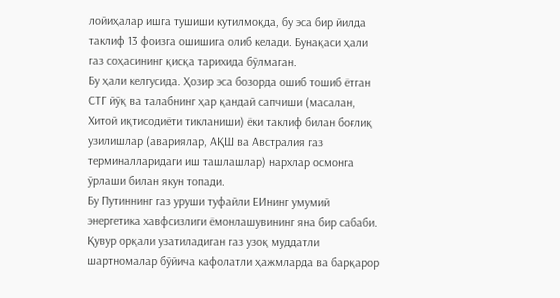лойиҳалар ишга тушиши кутилмоқда, бу эса бир йилда таклиф 13 фоизга ошишига олиб келади. Бунақаси ҳали газ соҳасининг қисқа тарихида бўлмаган.
Бу ҳали келгусида. Ҳозир эса бозорда ошиб тошиб ётган СТГ йўқ ва талабнинг ҳар қандай сапчиши (масалан, Хитой иқтисодиёти тикланиши) ёки таклиф билан боғлиқ узилишлар (авариялар, АҚШ ва Австралия газ терминалларидаги иш ташлашлар) нархлар осмонга ўрлаши билан якун топади.
Бу Путиннинг газ уруши туфайли ЕИнинг умумий энергетика хавфсизлиги ёмонлашувининг яна бир сабаби.
Қувур орқали узатиладиган газ узоқ муддатли шартномалар бўйича кафолатли ҳажмларда ва барқарор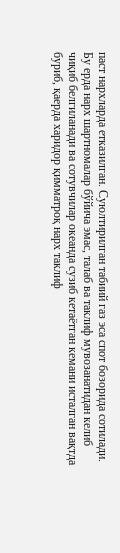паст нархларда етказилган. Суюлтирилган табиий газ эса спот бозорида сотилади. Бу ерда нарх шартномалар бўйича эмас, талаб ва таклиф мувозанатидан келиб чиқиб белгиланади ва сотувчилар океанда сузиб кетаётган кемани исталган вақтда буриб, қаерда харидор қимматроқ нарх таклиф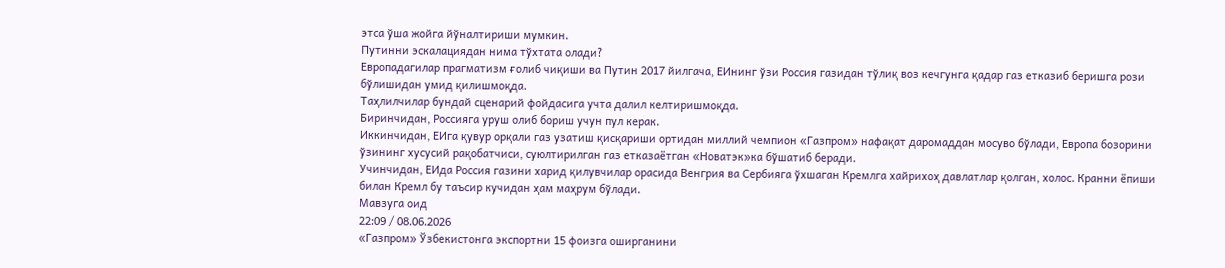этса ўша жойга йўналтириши мумкин.
Путинни эскалациядан нима тўхтата олади?
Европадагилар прагматизм ғолиб чиқиши ва Путин 2017 йилгача, ЕИнинг ўзи Россия газидан тўлиқ воз кечгунга қадар газ етказиб беришга рози бўлишидан умид қилишмоқда.
Таҳлилчилар бундай сценарий фойдасига учта далил келтиришмоқда.
Биринчидан, Россияга уруш олиб бориш учун пул керак.
Иккинчидан, ЕИга қувур орқали газ узатиш қисқариши ортидан миллий чемпион «Газпром» нафақат даромаддан мосуво бўлади, Европа бозорини ўзининг хусусий рақобатчиси, суюлтирилган газ етказаётган «Новатэк»ка бўшатиб беради.
Учинчидан, ЕИда Россия газини харид қилувчилар орасида Венгрия ва Сербияга ўхшаган Кремлга хайрихоҳ давлатлар қолган, холос. Кранни ёпиши билан Кремл бу таъсир кучидан ҳам маҳрум бўлади.
Мавзуга оид
22:09 / 08.06.2026
«Газпром» Ўзбекистонга экспортни 15 фоизга оширганини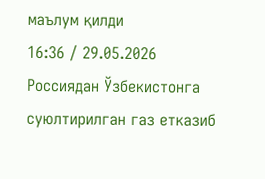маълум қилди
16:36 / 29.05.2026
Россиядан Ўзбекистонга суюлтирилган газ етказиб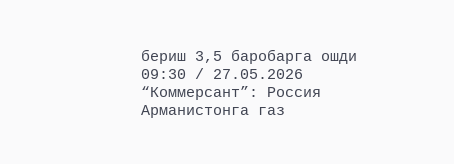бериш 3,5 баробарга ошди
09:30 / 27.05.2026
“Коммерсант”: Россия Арманистонга газ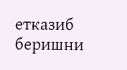етказиб беришни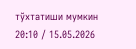тўхтатиши мумкин
20:10 / 15.05.2026